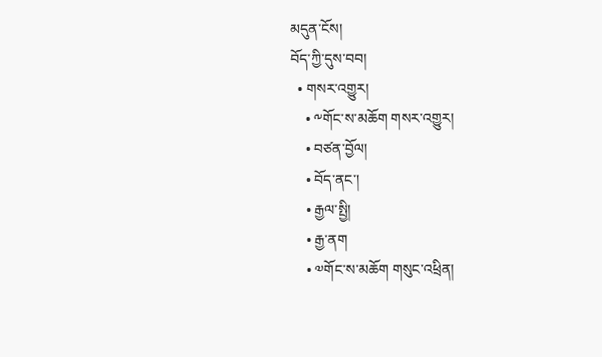མདུན་ངོས།
བོད་ཀྱི་དུས་བབ།
  • གསར་འགྱུར།
    • ༸གོང་ས་མཆོག གསར་འགྱུར།
    • བཙན་བྱོལ།
    • བོད་ནང་།
    • རྒྱལ་སྤྱི།
    • རྒྱ་ནག
    • ༧གོང་ས་མཆོག གསུང་འཕྲིན།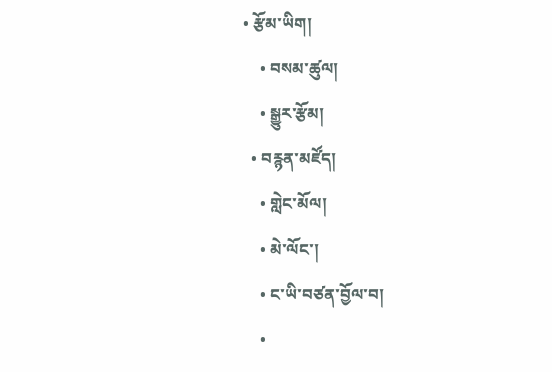• རྩོམ་ཡིག།
    • བསམ་ཚུལ།
    • སྒྱུར་རྩོམ།
  • བརྙན་མཛོད།
    • གླེང་མོལ།
    • མེ་ལོང་།
    • ང་ཡི་བཙན་བྱོལ་བ།
    •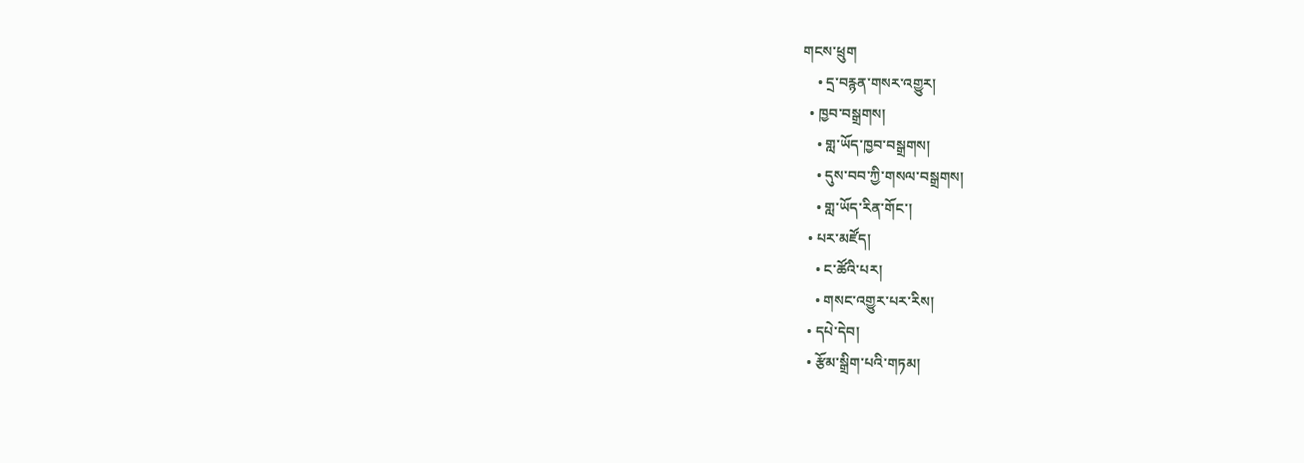གངས་ཕྲུག
    • དྲ་བརྙན་གསར་འགྱུར།
  • ཁྱབ་བསྒྲགས།
    • གླ་ཡོད་ཁྱབ་བསྒྲགས།
    • དུས་བབ་ཀྱི་གསལ་བསྒྲགས།
    • གླ་ཡོད་རིན་གོང་།
  • པར་མཛོད།
    • ང་ཚོའི་པར།
    • གསང་འགྱུར་པར་རིས།
  • དཔེ་དེབ།
  • རྩོམ་སྒྲིག་པའི་གཏམ།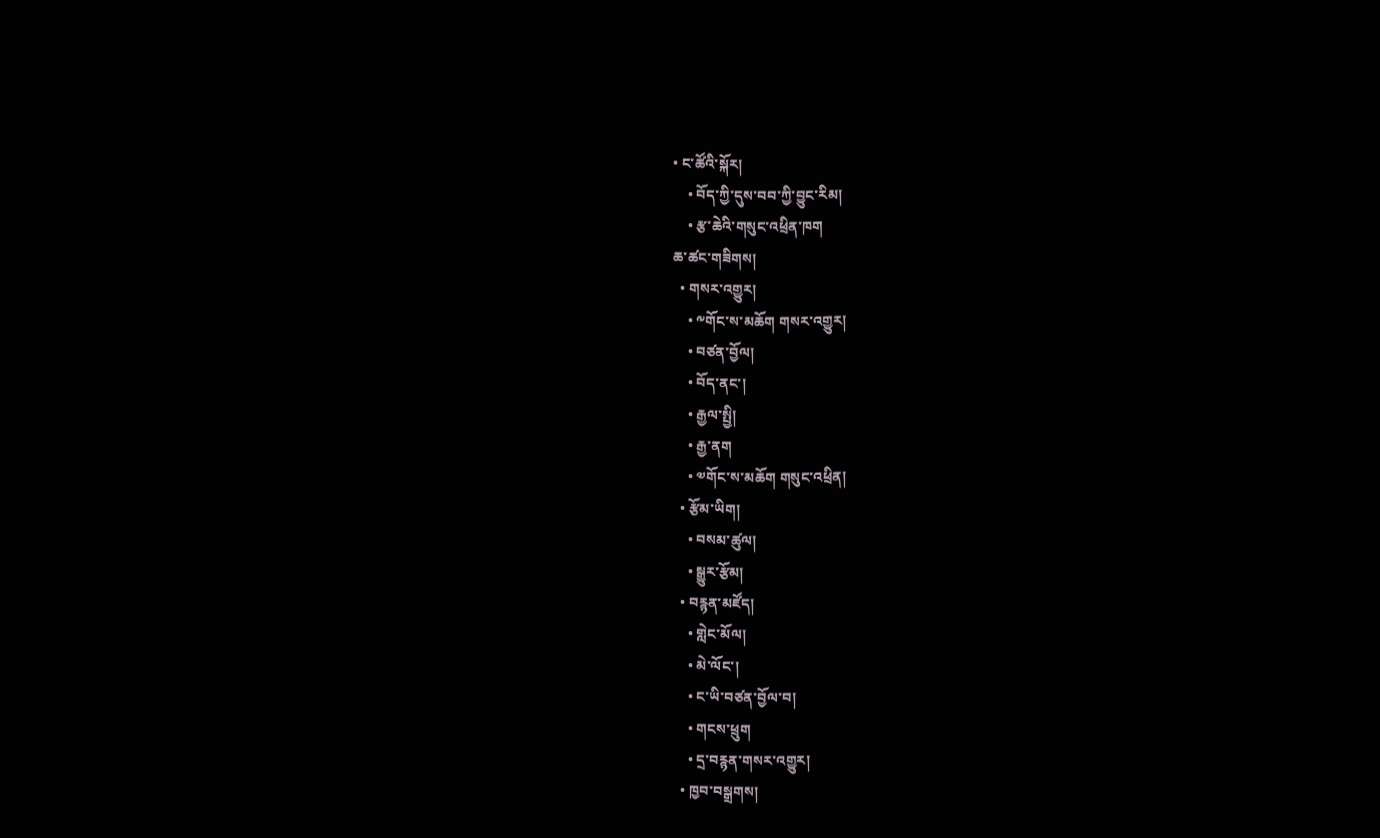• ང་ཚོའི་སྐོར།
    • བོད་ཀྱི་དུས་བབ་ཀྱི་བྱུང་རིམ།
    • རྩ་ཆེའི་གསུང་འཕྲིན་ཁག
ཆ་ཚང་གཟིགས།
  • གསར་འགྱུར།
    • ༸གོང་ས་མཆོག གསར་འགྱུར།
    • བཙན་བྱོལ།
    • བོད་ནང་།
    • རྒྱལ་སྤྱི།
    • རྒྱ་ནག
    • ༧གོང་ས་མཆོག གསུང་འཕྲིན།
  • རྩོམ་ཡིག།
    • བསམ་ཚུལ།
    • སྒྱུར་རྩོམ།
  • བརྙན་མཛོད།
    • གླེང་མོལ།
    • མེ་ལོང་།
    • ང་ཡི་བཙན་བྱོལ་བ།
    • གངས་ཕྲུག
    • དྲ་བརྙན་གསར་འགྱུར།
  • ཁྱབ་བསྒྲགས།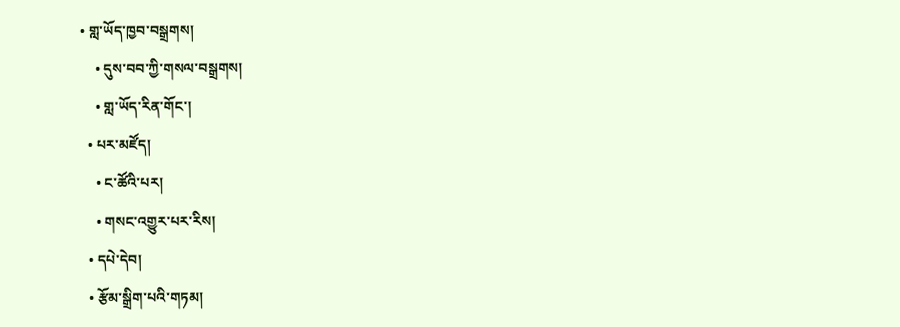• གླ་ཡོད་ཁྱབ་བསྒྲགས།
    • དུས་བབ་ཀྱི་གསལ་བསྒྲགས།
    • གླ་ཡོད་རིན་གོང་།
  • པར་མཛོད།
    • ང་ཚོའི་པར།
    • གསང་འགྱུར་པར་རིས།
  • དཔེ་དེབ།
  • རྩོམ་སྒྲིག་པའི་གཏམ།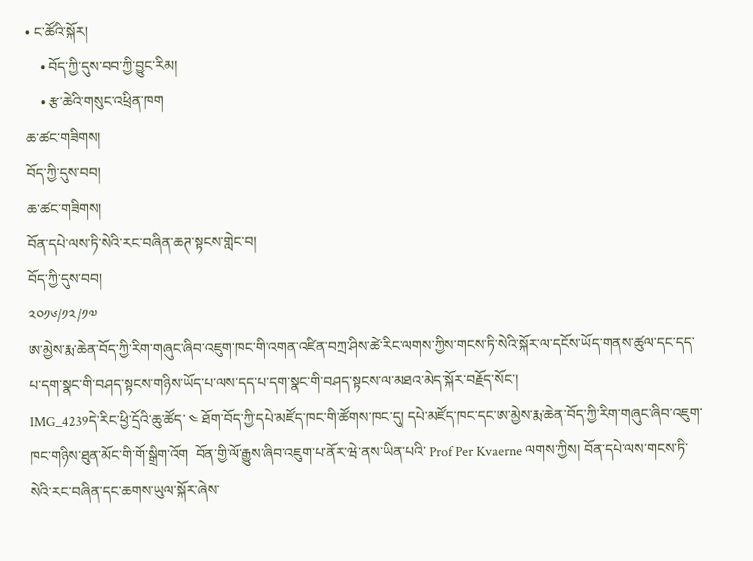• ང་ཚོའི་སྐོར།
    • བོད་ཀྱི་དུས་བབ་ཀྱི་བྱུང་རིམ།
    • རྩ་ཆེའི་གསུང་འཕྲིན་ཁག
ཆ་ཚང་གཟིགས།
བོད་ཀྱི་དུས་བབ།
ཆ་ཚང་གཟིགས།
བོན་དཔེ་ལས་ཏི་སེའི་རང་བཞིན་ཆཊ་སྟངས་གླེང་བ།
བོད་ཀྱི་དུས་བབ།
༢༠༡༦/༡༢/༡༧
ཨ་མྱེས་རྨ་ཆེན་བོད་ཀྱི་རིག་གཞུང་ཞིབ་འཇུག་ཁང་གི་འགན་འཛིན་བཀྲ་ཤིས་ཚེ་རིང་ལགས་ཀྱིས་གངས་ཏི་སེའི་སྐོར་ལ་དངོས་ཡོད་གནས་ཚུལ་དང་དད་པ་དག་སྣང་གི་བཤད་སྟངས་གཉིས་ཡོད་པ་ལས་དད་པ་དག་སྣང་གི་བཤད་སྟངས་ལ་མཐའ་མེད་སྐོར་བརྗོད་སོང་།
IMG_4239དེ་རིང་ཕྱི་དྲོའི་ཆུ་ཚོད་ ༤ ཐོག་བོད་ཀྱི་དཔེ་མཛོད་ཁང་གི་ཚོགས་ཁང་དུ། དཔེ་མཛོད་ཁང་དང་ཨ་མྱེས་རྨ་ཆེན་བོད་ཀྱི་རིག་གཞུང་ཞིབ་འཇུག་ཁང་གཉིས་ཐུན་མོང་གི་གོ་སྒྲིག་འོག  བོན་གྱི་ལོ་རྒྱུས་ཞིབ་འཇུག་པ་ནོར་ཝེ་ནས་ཡིན་པའི་ Prof Per Kvaerne ལགས་ཀྱིས། བོན་དཔེ་ལས་གངས་ཏི་སེའི་རང་བཞིན་དང་ཆགས་ཡུལ་སྐོར་ཞེས་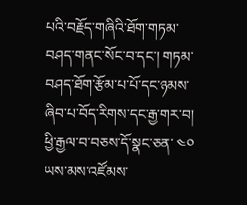པའི་བརྗོད་གཞིའི་ཐོག་གཏམ་བཤད་གནང་སོང་བ་དང་། གཏམ་བཤད་ཐོག་རྩོམ་པ་པོ་དང་ཉམས་ཞིབ་པ་བོད་རིགས་དང་རྒྱ་གར་བ། ཕྱི་རྒྱལ་བ་བཅས་དོ་སྣང་ཅན་ ༤༠ ཡས་མས་འཛོམས་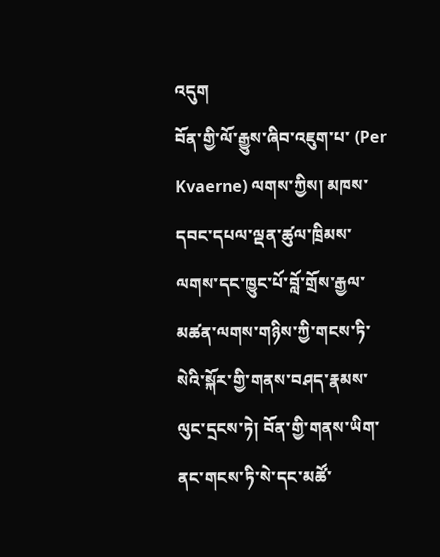འདུག
བོན་གྱི་ལོ་རྒྱུས་ཞིབ་འཇུག་པ་ (Per Kvaerne) ལགས་ཀྱིས། མཁས་དབང་དཔལ་ལྡན་ཚུལ་ཁྲིམས་ལགས་དང་ཁྱུང་པོ་བློ་གྲོས་རྒྱལ་མཚན་ལགས་གཉིས་ཀྱི་གངས་ཏི་སེའི་སྐོར་གྱི་གནས་བཤད་རྣམས་ལུང་དྲངས་ཏེ། བོན་གྱི་གནས་ཡིག་ནང་གངས་ཏི་སེ་དང་མཚོ་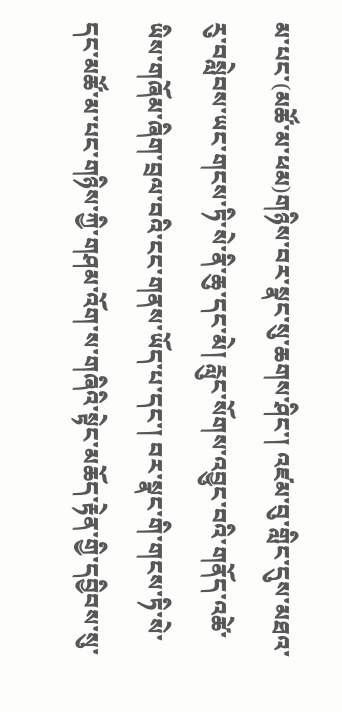མ་པང་(མཚོ་མ་ཕམ)གཉིས་བར་སྣང་སུ་ཆགས་ཤིང་། འཛམ་བུ་གླིང་དུས་མཐའ་རུ་བསླེབས་ཡང་གངས་ཏི་སེ་ནི་ཆུ་དང་མེ། རླུང་སོགས་འབྱུང་བའི་གནོད་འཚེ་ཡིས་གཞོམ་ཞིག་བྲལ་བའི་ངང་གནས་ཡོད་པ་དང་། བར་སྣང་གི་གངས་ཏི་སེ་དང་མཚོ་མ་པང་གཉིས་ཀྱི་གཤམ་འོག་ས་གཞིའི་སྟེང་མཆོད་རྟེན་གྱི་དབྱིབས་སུ་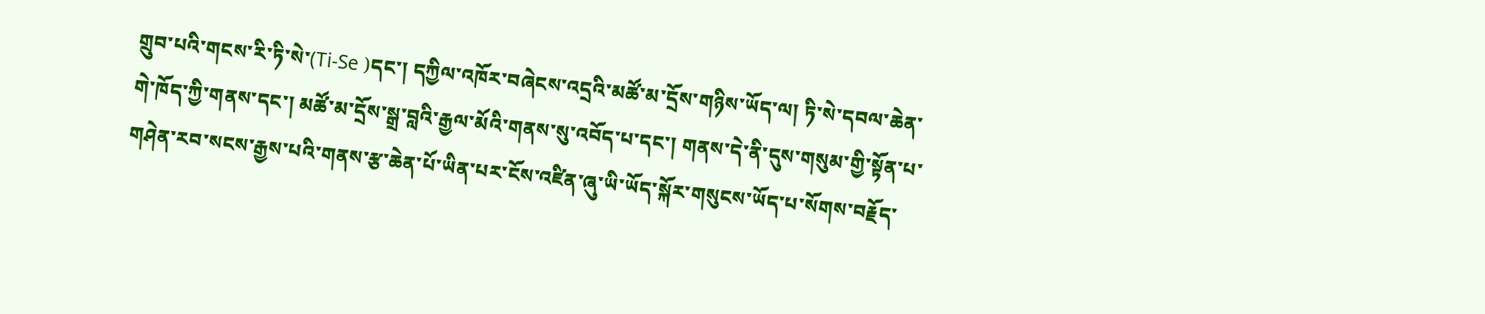གྲུབ་པའི་གངས་རི་ཏི་སེ་(Ti-Se )དང་། དཀྱིལ་འཁོར་བཞེངས་འདྲའི་མཚོ་མ་དྲོས་གཉིས་ཡོད་ལ། ཏི་སེ་དབལ་ཆེན་གེ་ཁོད་ཀྱི་གནས་དང་། མཚོ་མ་དྲོས་སྒྲ་བླའི་རྒྱལ་མོའི་གནས་སུ་འབོད་པ་དང་། གནས་དེ་ནི་དུས་གསུམ་གྱི་སྟོན་པ་གཤེན་རབ་སངས་རྒྱས་པའི་གནས་རྩ་ཆེན་པོ་ཡིན་པར་ངོས་འཛིན་ཞུ་ཡི་ཡོད་སྐོར་གསུངས་ཡོད་པ་སོགས་བརྗོད་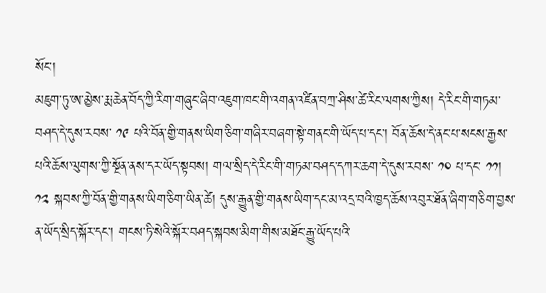སོང་།
མཇུག་ཏུ་ཨ་མྱེས་རྨ་ཆེན་བོད་ཀྱི་རིག་གཞུང་ཞིབ་འཇུག་ཁང་གི་འགན་འཛིན་བཀྲ་ཤིས་ཚེ་རིང་ལགས་ཀྱིས། དེ་རིང་གི་གཏམ་བཤད་དེ་དུས་རབས་ ༡༩ པའི་བོན་གྱི་གནས་ཡིག་ཅིག་གཞིར་བཞག་སྟེ་གནང་གི་ཡོད་པ་དང་། བོན་ཆོས་དེ་ནང་པ་སངས་རྒྱས་པའི་ཆོས་ལུགས་ཀྱི་སྔོན་ནས་དར་ཡོད་སྟབས། གལ་སྲིད་དེ་རིང་གི་གཏམ་བཤད་དཀར་ཆག་དེ་དུས་རབས་ ༡༠ པ་དང་ ༡༡། ༡༢ སྐབས་ཀྱི་བོན་གྱི་གནས་ཡིག་ཅིག་ཡིན་ཚེ། དུས་རྒྱུན་གྱི་གནས་ཡིག་དང་མ་འདྲ་བའི་ཁྱད་ཆོས་འབུར་ཐོན་ཞིག་གཅིག་བྱས་ན་ཡོད་སྲིད་སྐོར་དང་། གངས་ཏི་སེའི་སྐོར་བཤད་སྐབས་མིག་གིས་མཐོང་རྒྱུ་ཡོད་པའི་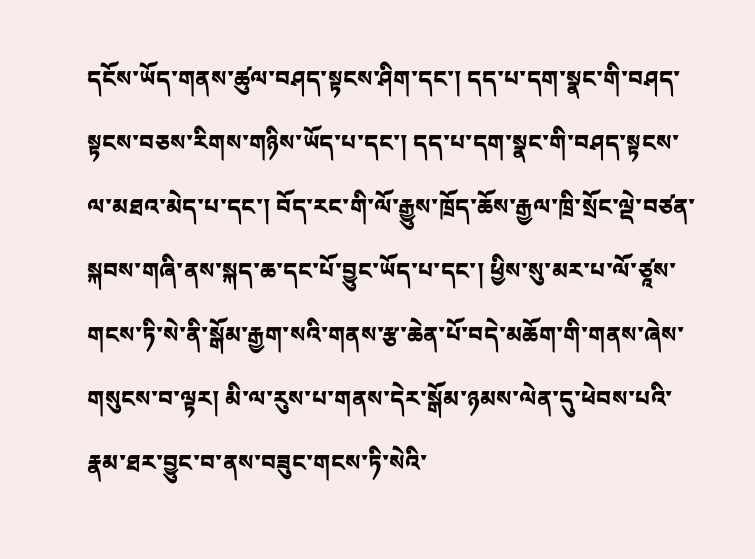དངོས་ཡོད་གནས་ཚུལ་བཤད་སྟངས་ཤིག་དང་། དད་པ་དག་སྣང་གི་བཤད་སྟངས་བཅས་རིགས་གཉིས་ཡོད་པ་དང་། དད་པ་དག་སྣང་གི་བཤད་སྟངས་ལ་མཐའ་མེད་པ་དང་། བོད་རང་གི་ལོ་རྒྱུས་ཁྲོད་ཆོས་རྒྱལ་ཁྲི་སྲོང་ལྡེ་བཙན་སྐབས་གཞི་ནས་སྐད་ཆ་དང་པོ་བྱུང་ཡོད་པ་དང་། ཕྱིས་སུ་མར་པ་ལོ་ཙཱས་གངས་ཏི་སེ་ནི་སྒོམ་རྒྱག་སའི་གནས་རྩ་ཆེན་པོ་བདེ་མཆོག་གི་གནས་ཞེས་གསུངས་བ་ལྟར། མི་ལ་རུས་པ་གནས་དེར་སྒོམ་ཉམས་ལེན་དུ་ཕེབས་པའི་རྣམ་ཐར་བྱུང་བ་ནས་བཟུང་གངས་ཏི་སེའི་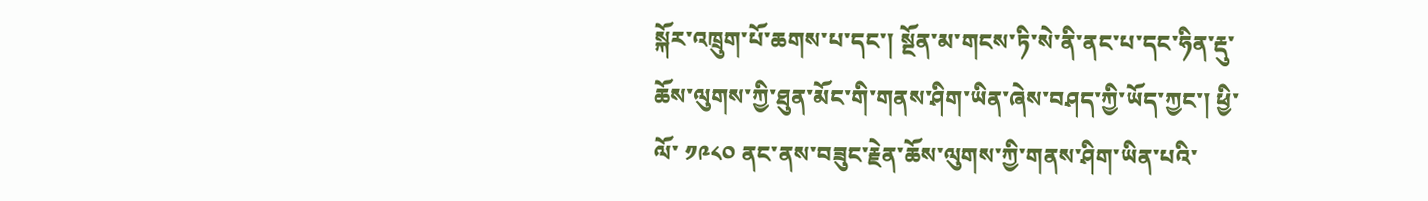སྐོར་འཁྲུག་པོ་ཆགས་པ་དང་། སྔོན་མ་གངས་ཏི་སེ་ནི་ནང་པ་དང་ཧིན་རྡུ་ཆོས་ལུགས་ཀྱི་ཐུན་མོང་གི་གནས་ཤིག་ཡིན་ཞེས་བཤད་ཀྱི་ཡོད་ཀྱང་། ཕྱི་ལོ་ ༡༩༨༠ ནང་ནས་བཟུང་རྗེན་ཆོས་ལུགས་ཀྱི་གནས་ཤིག་ཡིན་པའི་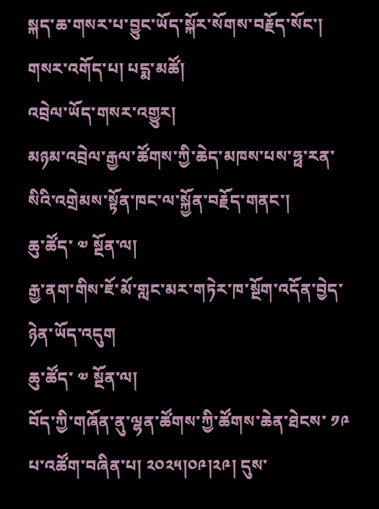སྐད་ཆ་གསར་པ་བྱུང་ཡོད་སྐོར་སོགས་བརྗོད་སོང་།
གསར་འགོད་པ། པདྨ་མཚོ།
འབྲེལ་ཡོད་གསར་འགྱུར།
མཉམ་འབྲེལ་རྒྱལ་ཚོགས་ཀྱི་ཆེད་མཁས་པས་ཧྥ་རན་སིའི་འགྲེམས་སྟོན་ཁང་ལ་སྐྱོན་བརྗོད་གནང་།
ཆུ་ཚོད་ ༧ སྔོན་ལ།
རྒྱ་ནག་གིས་ཇོ་མོ་གླང་མར་གཏེར་ཁ་སྔོག་འདོན་བྱེད་ཉེན་ཡོད་འདུག
ཆུ་ཚོད་ ༧ སྔོན་ལ།
བོད་ཀྱི་གཞོན་ནུ་ལྷན་ཚོགས་ཀྱི་ཚོགས་ཆེན་ཐེངས་ ༡༩ པ་འཚོག་བཞིན་པ། ༢༠༢༥།༠༩།༢༩། དུས་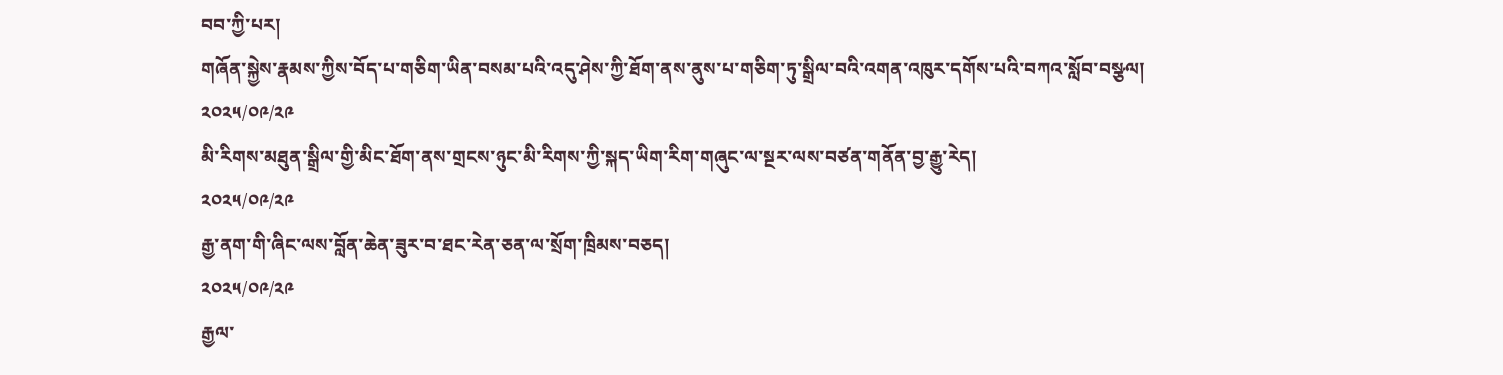བབ་ཀྱི་པར།
གཞོན་སྐྱེས་རྣམས་ཀྱིས་བོད་པ་གཅིག་ཡིན་བསམ་པའི་འདུ་ཤེས་ཀྱི་ཐོག་ནས་ནུས་པ་གཅིག་ཏུ་སྒྲིལ་བའི་འགན་འཁུར་དགོས་པའི་བཀའ་སློབ་བསྩལ།
༢༠༢༥/༠༩/༢༩
མི་རིགས་མཐུན་སྒྲིལ་གྱི་མིང་ཐོག་ནས་གྲངས་ཉུང་མི་རིགས་ཀྱི་སྐད་ཡིག་རིག་གཞུང་ལ་སྔར་ལས་བཙན་གནོན་བྱ་རྒྱུ་རེད།
༢༠༢༥/༠༩/༢༩
རྒྱ་ནག་གི་ཞིང་ལས་བློན་ཆེན་ཟུར་བ་ཐང་རེན་ཅན་ལ་སྲོག་ཁྲིམས་བཅད།
༢༠༢༥/༠༩/༢༩
རྒྱལ་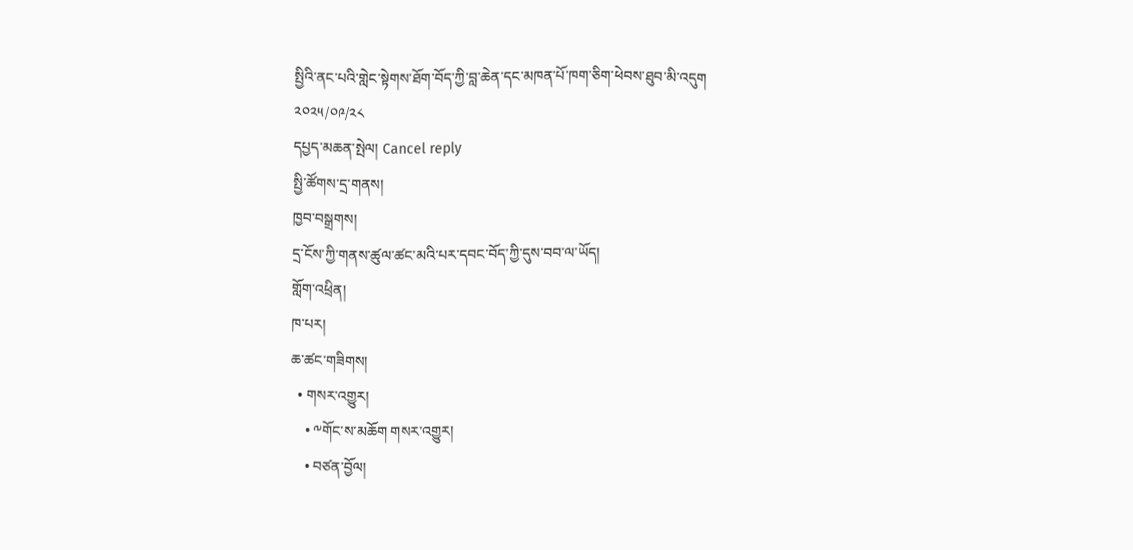སྤྱིའི་ནང་པའི་གླེང་སྟེགས་ཐོག་བོད་ཀྱི་བླ་ཆེན་དང་མཁན་པོ་ཁག་ཅིག་ཕེབས་ཐུབ་མི་འདུག
༢༠༢༥/༠༩/༢༨
དཔྱད་མཆན་སྤེལ། Cancel reply
སྤྱི་ཚོགས་དྲ་གནས།
ཁྱབ་བསྒྲགས།
དྲ་ངོས་ཀྱི་གནས་ཚུལ་ཚང་མའི་པར་དབང་བོད་ཀྱི་དུས་བབ་ལ་ཡོད།
གློག་འཕྲིན།
ཁ་པར།
ཆ་ཚང་གཟིགས།
  • གསར་འགྱུར།
    • ༸གོང་ས་མཆོག གསར་འགྱུར།
    • བཙན་བྱོལ།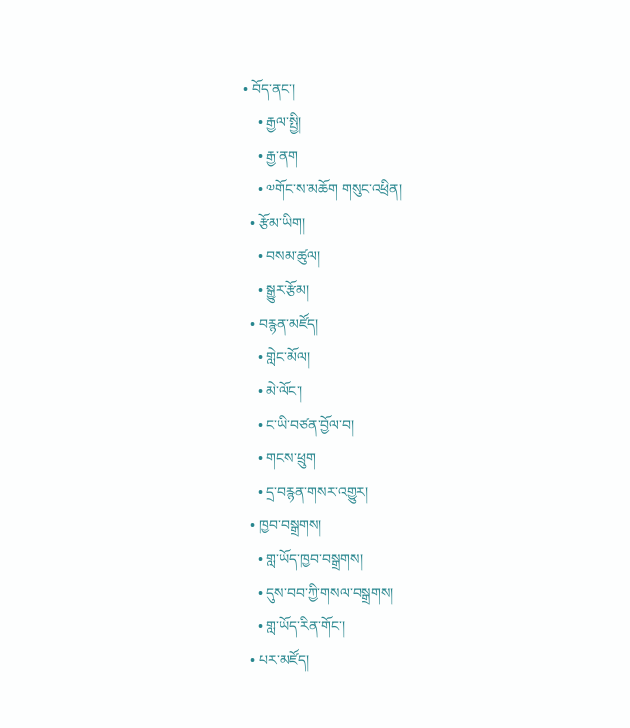• བོད་ནང་།
    • རྒྱལ་སྤྱི།
    • རྒྱ་ནག
    • ༧གོང་ས་མཆོག གསུང་འཕྲིན།
  • རྩོམ་ཡིག།
    • བསམ་ཚུལ།
    • སྒྱུར་རྩོམ།
  • བརྙན་མཛོད།
    • གླེང་མོལ།
    • མེ་ལོང་།
    • ང་ཡི་བཙན་བྱོལ་བ།
    • གངས་ཕྲུག
    • དྲ་བརྙན་གསར་འགྱུར།
  • ཁྱབ་བསྒྲགས།
    • གླ་ཡོད་ཁྱབ་བསྒྲགས།
    • དུས་བབ་ཀྱི་གསལ་བསྒྲགས།
    • གླ་ཡོད་རིན་གོང་།
  • པར་མཛོད།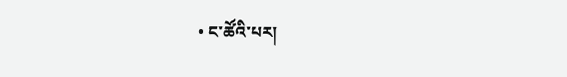• ང་ཚོའི་པར།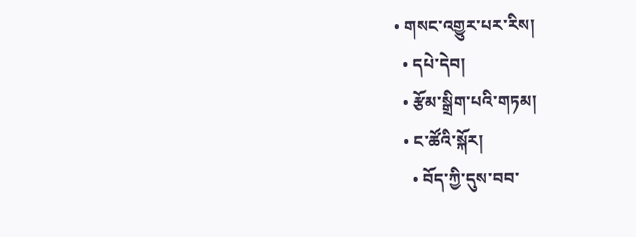• གསང་འགྱུར་པར་རིས།
  • དཔེ་དེབ།
  • རྩོམ་སྒྲིག་པའི་གཏམ།
  • ང་ཚོའི་སྐོར།
    • བོད་ཀྱི་དུས་བབ་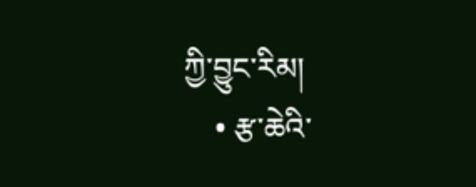ཀྱི་བྱུང་རིམ།
    • རྩ་ཆེའི་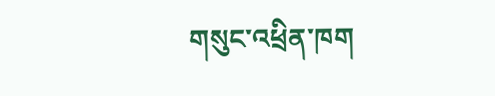གསུང་འཕྲིན་ཁག